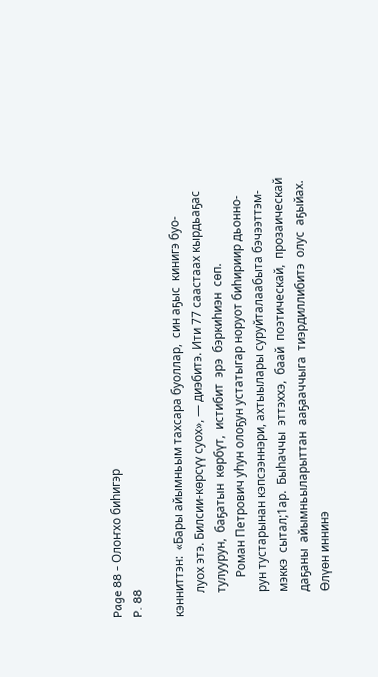Page 88 - Олоҥхо биһигэр
P. 88

кэнниттэн:  «Бары айымньым тахсара буоллар,  син аҕыс  кинигэ буо-
        луох этэ. Билсии-көрсүү суох», — диэбитэ. Ити 77 саастаах кырдьаҕас
        тулуурун,  баҕатын  көрбүт,  истибит  эрэ  бэркиһиэн  сөп.
             Роман Петрович уһун олоҕун устатыгар норуот биһириир дьонно-
        рун тустарынан кэпсээннэри, ахтыылары суруйталаабыта бэчээттэм-
        мэккэ  сытал;1ар.  Быһаччы  эттэххэ,  баай  поэтическай,  прозаическай
        даҕаны  айымньыларыттан  ааҕааччыга  тиэрдиллибитэ  олус  аҕыйах.
        Өлүөн иннинэ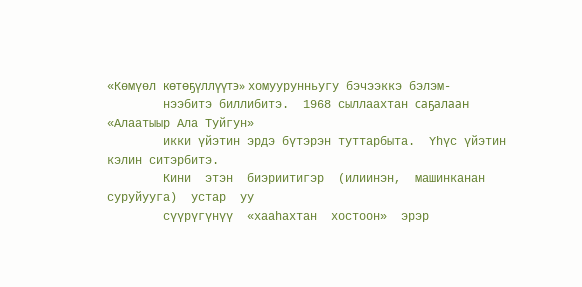«Көмүөл көтөҕүллүүтэ» хомуурунньугу бэчээккэ бэлэм-
        нээбитэ биллибитэ.  1968 сыллаахтан саҕалаан «Алаатыыр Ала Туйгун»
        икки үйэтин эрдэ бүтэрэн туттарбыта.  Үһүс үйэтин кэлин ситэрбитэ.
        Кини  этэн  биэриитигэр  (илиинэн,  машинканан  суруйууга)  устар  уу
        сүүрүгүнүү  «хааһахтан  хостоон»  эрэр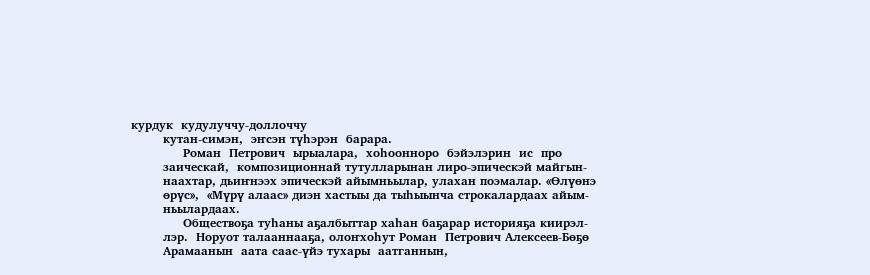курдук  кудулуччу-доллоччу
        кутан-симэн,  эҥсэн түһэрэн  барара.
             Роман  Петрович  ырыалара,  хоһоонноро  бэйэлэрин  ис  про
        заическай,  композиционнай тутулларынан лиро-эпическэй майгын-
        наахтар, дьиҥнээх эпическэй айымньылар, улахан поэмалар. «Өлүөнэ
        өрүс»,  «Мүрү алаас» диэн хастыы да тыһыынча строкалардаах айым-
        ньылардаах.
             Обществоҕа туһаны аҕалбыттар хаһан баҕарар историяҕа киирэл-
        лэр.  Норуот талааннааҕа, олоҥхоһут Роман  Петрович Алексеев-Бөҕө
        Арамаанын  аата саас-үйэ тухары  аатганнын,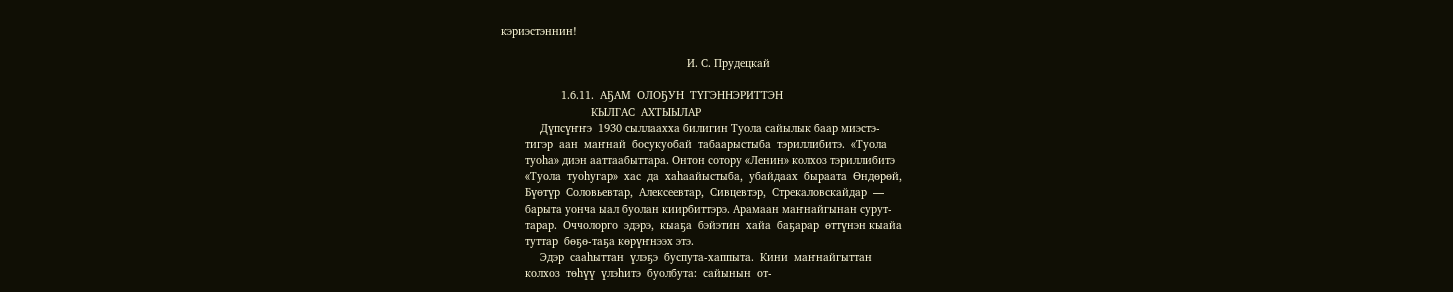кэриэстэннин!

                                                              И. С. Прудецкай

                    1.6.11.  АҔАМ  ОЛОҔУН  ТҮГЭННЭРИТТЭН
                              КЫЛГАС  АХТЫЫЛАР
             Дүпсүҥҥэ  1930 сыллаахха билигин Туола сайылык баар миэстэ-
        тигэр  аан  маҥнай  босукуобай  табаарыстыба  тэриллибитэ.  «Туола
        туоһа» диэн ааттаабыттара. Онтон сотору «Ленин» колхоз тэриллибитэ
        «Туола  туоһугар»  хас  да  хаһаайыстыба,  убайдаах  быраата  Өндөрөй,
        Бүөтүр  Соловьевтар,  Алексеевтар,  Сивцевтэр,  Стрекаловскайдар  —
        барыта уонча ыал буолан киирбиттэрэ. Арамаан маҥнайгынан сурут-
        тарар.  Оччолорго  эдэрэ,  кыаҕа  бэйэтин  хайа  баҕарар  өттүнэн кыайа
        туттар  бөҕө-таҕа көрүҥнээх этэ.
             Эдэр  сааһыттан  үлэҕэ  буспута-хаппыта.  Кини  маҥнайгыттан
        колхоз  төһүү  үлэһитэ  буолбута:  сайынын  от-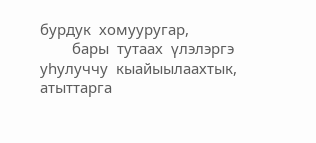бурдук  хомууругар,
        бары  тутаах  үлэлэргэ  уһулуччу  кыайыылаахтык,  атыттарга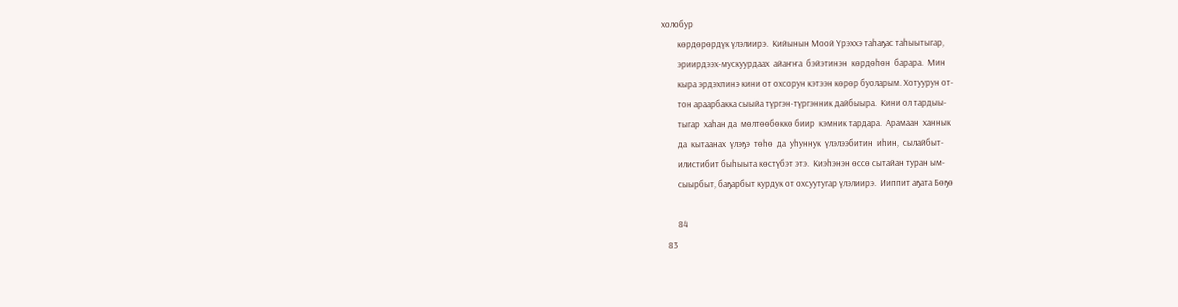холобур
        көрдөрөрдүк үлэлиирэ.  Кийынын Моой Үрэххэ таһаҕас таһыытыгар,
        эриирдээх-мускуурдаах  айаҥҥа  бэйэтинэн  көрдөһөн  барара.  Мин
        кыра эрдэхпинэ кини от охсорун кэтээн көрөр буоларым. Хотуурун от-
        тон араарбакка сыыйа түргэн-түргэнник дайбыыра.  Кини ол тардыы-
        тыгар  хаһан да  мөлтөөбөккө биир  кэмник тардара.  Арамаан  ханнык
        да  кытаанах  үлэҕэ  төһө  да  уһуннук  үлэлээбитин  иһин,  сылайбыт-
        илистибит быһыыта көстүбэт этэ.  Киэһэнэн өссө сытайан туран ым-
        сыырбыт, баҕарбыт курдук от охсуутугар үлэлиирэ.  Ииппит аҕата Бөҕө

        84
   83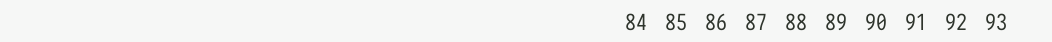84   85   86   87   88   89   90   91   92   93